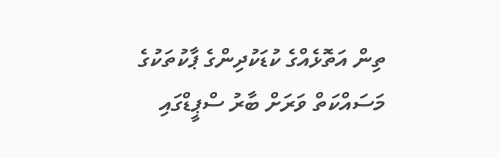ތިން އަތޮޅެއްގެ ކުޑަކުދިންގެ ޕާކުތަކުގެ މަސައްކަތް ވަރަށް ބާރު ސްޕީޑްގައި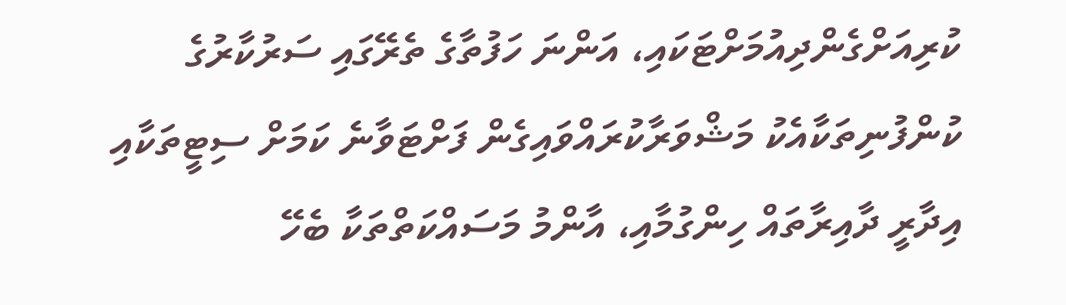ކުރިއަށްގެންދިއުމަށްޓަކައި، އަންނަ ހަފުތާގެ ތެރޭގައި ސަރުކާރުގެ ކުންފުނިތަކާއެކު މަޝްވަރާކުރައްވައިގެން ފަށްޓަވާނެ ކަމަށް ސިޓީތަކާއި އިދާރީ ދާއިރާތައް ހިންގުމާއި، އާންމު މަސައްކަތްތަކާ ބެހޭ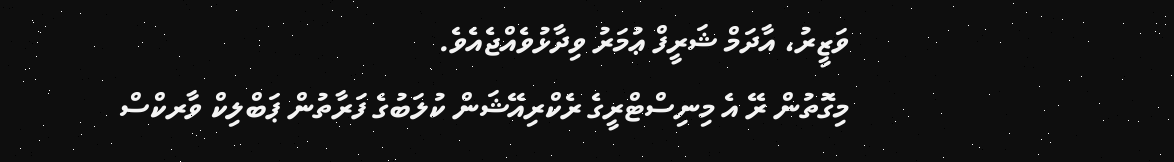ވަޒީރު، އާދަމް ޝަރީފް ޢުމަރު ވިދާޅުވެއްޖެއެވެ.
މިގޮތުން ރޭ އެ މިނިސްޓްރީގެ ރެކްރިއޭޝަން ކުލަބުގެ ފަރާތުން ޕަބްލިކް ވާރކްސް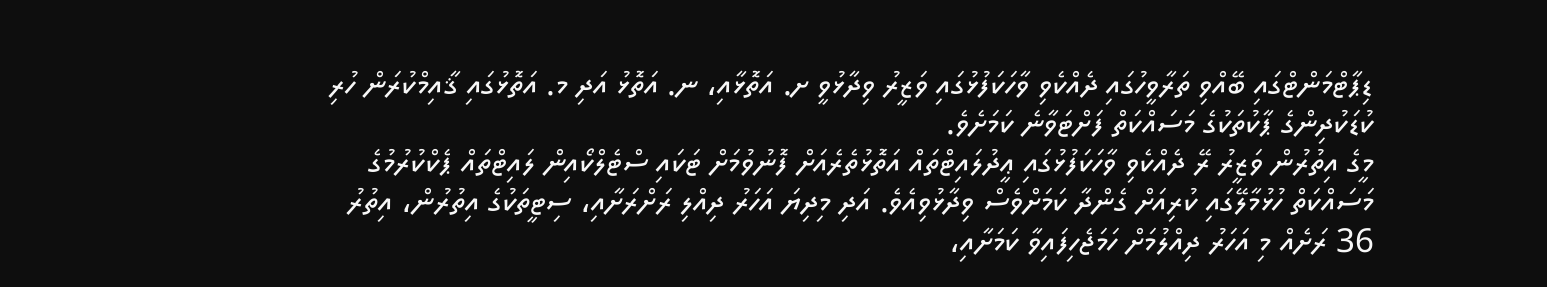ޑިޕާޓްމަންޓްގައި ބޭއްވި ތަރާވީހުގައި ދެއްކެވި ވާހަކަފުޅުގައި ވަޒީރު ވިދާޅުވީ ށ. އަތޮޅާއި، ނ. އަތޮޅު އަދި މ. އަތޮޅުގައި ޤާއިމްކުރަން ހުރި ކުޑަކުދިންގެ ޕާކުތަކުގެ މަސައްކަތް ފަށްޓަވާނެ ކަމަށެވެ.
މީގެ އިތުރުން ވަޒީރު ރޭ ދެއްކެވި ވާހަކަފުޅުގައި ޢީދުލައިޓްތައް އަތޮޅުތެރެއަށް ފޮނުވުމަށް ޓަކައި ސްޓެލްކޯއިން ލައިޓްތައް ޕެކްކުރުމުގެ މަސައްކަތް ހުޅުމާލޭގައި ކުރިއަށް ގެންދާ ކަމަށްވެސް ވިދާޅުވިއެވެ. އަދި މިދިޔަ އަހަރު ދިއްލި ރަށްރަށާއި، ސިޓީތަކުގެ އިތުރުން، އިތުރު 36 ރަށެއް މި އަހަރު ދިއްލުމަށް ހަމަޖެހިފައިވާ ކަމަށާއި،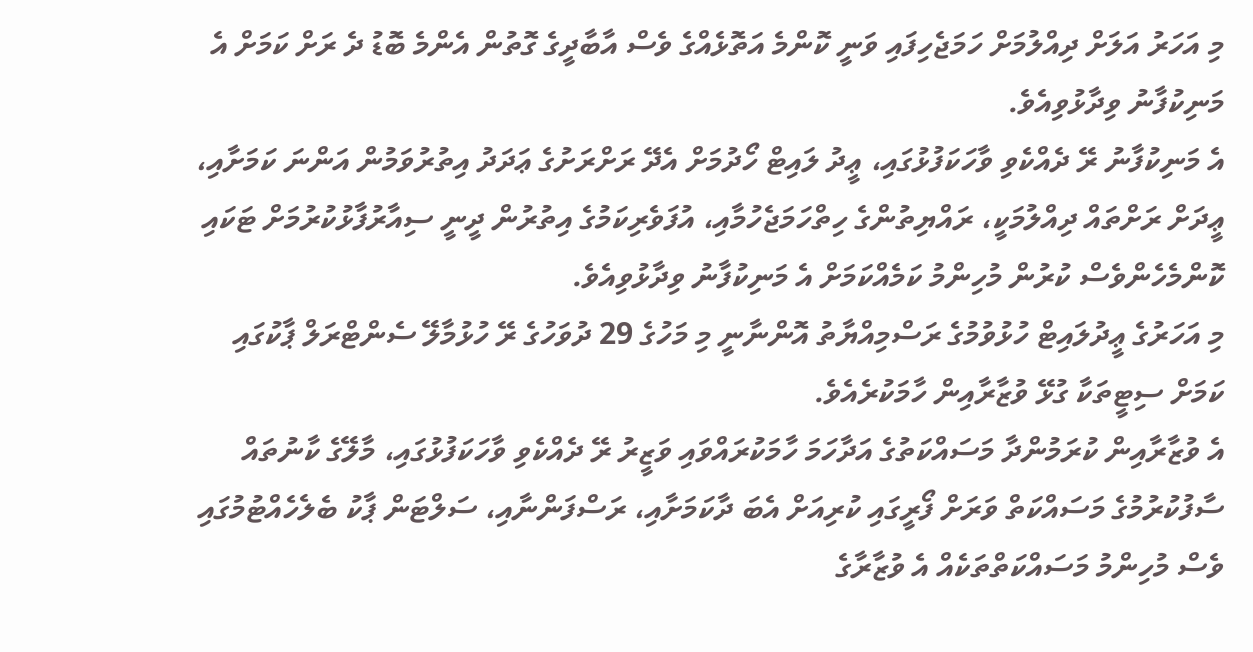މި އަހަރު އަލަށް ދިއްލުމަށް ހަމަޖެހިފައި ވަނީ ކޮންމެ އަތޮޅެއްގެ ވެސް އާބާދީގެ ގޮތުން އެންމެ ބޮޑު ދެ ރަށް ކަމަށް އެ މަނިކުފާނު ވިދާޅުވިއެވެ.
އެ މަނިކުފާނު ރޭ ދެއްކެވި ވާހަކަފުޅުގައި، ޢީދު ލައިޓް ހޯދުމަށް އެދޭ ރަށްރަށުގެ ޢަދަދު އިތުރުވަމުން އަންނަ ކަމަށާއި، ޢީދަށް ރަށްތައް ދިއްލުމަކީ، ރައްޔިތުންގެ ހިތްހަމަޖެހުމާއި، އުފަވެރިކަމުގެ އިތުރުން ދީނީ ސިއާރުފާޅުކުރުމަށް ޓަކައި ކޮންމެހެންވެސް ކުރުން މުހިންމު ކަމެއްކަމަށް އެ މަނިކުފާނު ވިދާޅުވިއެވެ.
މި އަހަރުގެ ޢީދުލައިޓް ހުޅުވުމުގެ ރަސްމިއްޔާތު އޮންނާނީ މި މަހުގެ 29 ދުވަހުގެ ރޭ ހުޅުމާލޭ ސެންޓްރަލް ޕާކުގައި ކަމަށް ސިޓީތަކާ ގުޅޭ ވުޒާރާއިން ހާމަކުރެއެވެ.
އެ ވުޒާރާއިން ކުރަމުންދާ މަސައްކަތުގެ އަދާހަމަ ހާމަކުރައްވައި ވަޒީރު ރޭ ދެއްކެވި ވާހަކަފުޅުގައި، މާލޭގެ ކާނުތައް ސާފުކުރުމުގެ މަސައްކަތް ވަރަށް ފޯރީގައި ކުރިއަށް އެބަ ދާކަމަށާއި، ރަސްފަންނާއި، ސަލްޓަން ޕާކު ބެލެހެއްޓުމުގައި ވެސް މުހިންމު މަސައްކަތްތަކެއް އެ ވުޒާރާގެ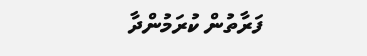ފަރާތުން ކުރަމުންދާ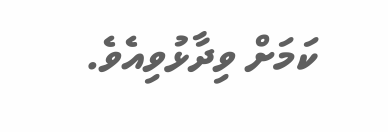ކަމަށް ވިދާޅުވިއެވެ.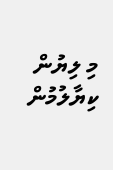މި ލިޔުން ކިޔާލުމުން